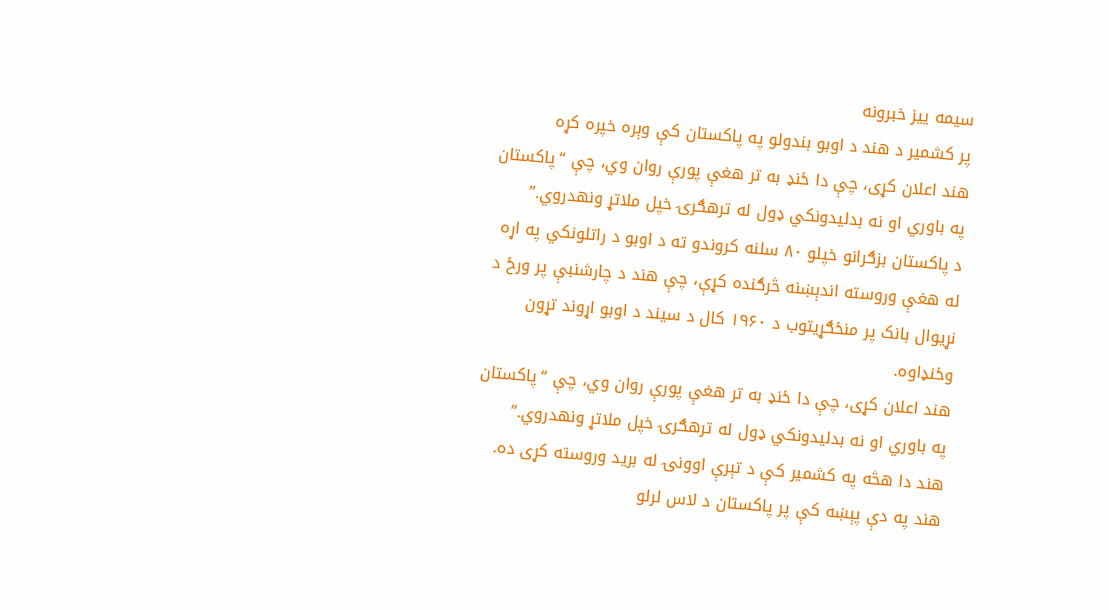سیمه ییز خبرونه
پر کشمیر د هند د اوبو بندولو په پاکستان کې وېره خپره کړه
هند اعلان کړی، چې دا ځنډ به تر هغې پورې روان وي، چې “پاکستان په باوري او نه بدلیدونکي ډول له ترهګرۍ خپل ملاتړ ونهدروي.”
د پاکستان بزګرانو خپلو ۸۰ سلنه کروندو ته د اوبو د راتلونکي په اړه له هغې وروسته اندېښنه څرګنده کړې، چې هند د چارشنبې پر ورځ د نړیوال بانک پر منځګړیتوب د ۱۹۶۰ کال د سیند د اوبو اړوند تړون وځنډاوه.
هند اعلان کړی، چې دا ځنډ به تر هغې پورې روان وي، چې “پاکستان په باوري او نه بدلیدونکي ډول له ترهګرۍ خپل ملاتړ ونهدروي.”
هند دا هڅه په کشمیر کې د تېرې اوونۍ له برید وروسته کړی ده. هند په دې پېښه کې پر پاکستان د لاس لرلو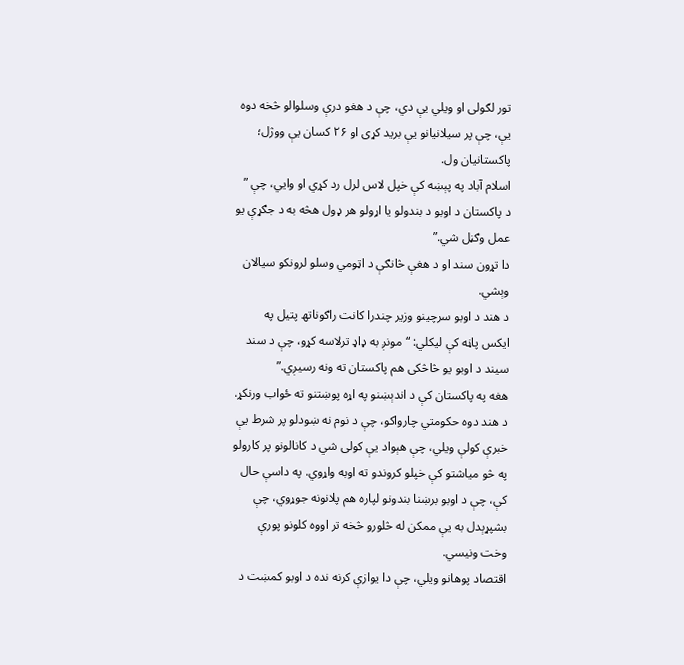تور لګولی او ویلي یې دي، چې د هغو درې وسلوالو څخه دوه یې، چې پر سیلانیانو یې برید کړی او ۲۶ کسان یې ووژل؛ پاکستانیان ول.
اسلام آباد په پېښه کې خپل لاس لرل رد کړي او وایي، چې ” د پاکستان د اوبو د بندولو یا اړولو هر ډول هڅه به د جګړې یو عمل وګڼل شي.”
دا تړون سند او د هغې څانګې د اټومي وسلو لرونکو سیالان وېشي.
د هند د اوبو سرچینو وزیر چندرا کانت راګوناتھ پتیل په ایکس پاڼه کې لیکلي: “مونږ به ډاډ ترلاسه کړو، چې د سند سیند د اوبو یو څاڅکی هم پاکستان ته ونه رسیږي.”
هغه په پاکستان کې د اندېښنو په اړه پوښتنو ته ځواب ورنکړ.
د هند دوه حکومتي چارواکو، چې د نوم نه ښودلو پر شرط یې خبرې کولې ویلي، چې هېواد یې کولی شي د کانالونو پر کارولو په څو میاشتو کې خپلو کروندو ته اوبه واړوي. په داسې حال کې، چې د اوبو برښنا بندونو لپاره هم پلانونه جوړوي، چې بشپړېدل به یې ممکن له څلورو څخه تر اووه کلونو پورې وخت ونیسي.
اقتصاد پوهانو ويلي، چې دا یوازې کرنه نده د اوبو کمښت د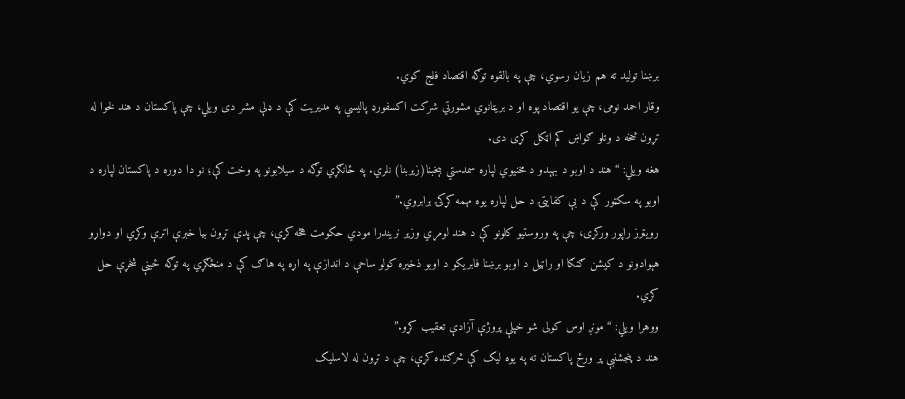برښنا تولید ته هم زیان رسوي، چې په بالقوه توګه اقتصاد فلج کوي.
وقار احمد نومی، چې یو اقتصاد پوه او د بریټانوي مشورتي شرکت اکسفورډ پالیسي په مدیریت کې د ډلې مشر دی ویلي، چې پاکستان د هند لخوا له تړون څخه د وتلو ګواښ کم اټکل کړی دی.
هغه ويلي: “هند د اوبو د بهېدو د مخنیوي لپاره سمدستي بېخبنا(زیربنا) نلري. په ځانګړي توګه د سیلابونو په وخت کې؛ نو دا دوره د پاکستان لپاره د اوبو په سکټور کې د بې کفایتۍ د حل لپاره یوه مهمه کړکۍ برابروي.”
رویټرز راپور ورکړی، چې په وروستیو کلونو کې د هند لومړي وزیر نریندرا مودي حکومت هڅه کړې، چې پدې تړون بیا خبرې اترې وکړي او دواړو هېوادونو د کیشن ګنګا او راټیل د اوبو برښنا فابریکو د اوبو ذخیره کولو ساحې د اندازې په اړه په هاګ کې د منځګړي په توګه ځینې شخړې حل کړي.
ووهرا ویلي: “مونږ اوس کولی شو خپلې پروژې آزادې تعقیب کړو.”
هند د پنجشنبې پر ورځ پاکستان ته په یوه لیک کې څرګنده کړې، چې د تړون له لاسلیک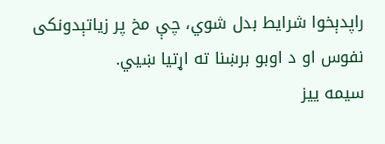راپدېخوا شرایط بدل شوي، چې مخ پر زیاتېدونکی نفوس او د اوبو برښنا ته اړتیا ښیي.
سیمه ییز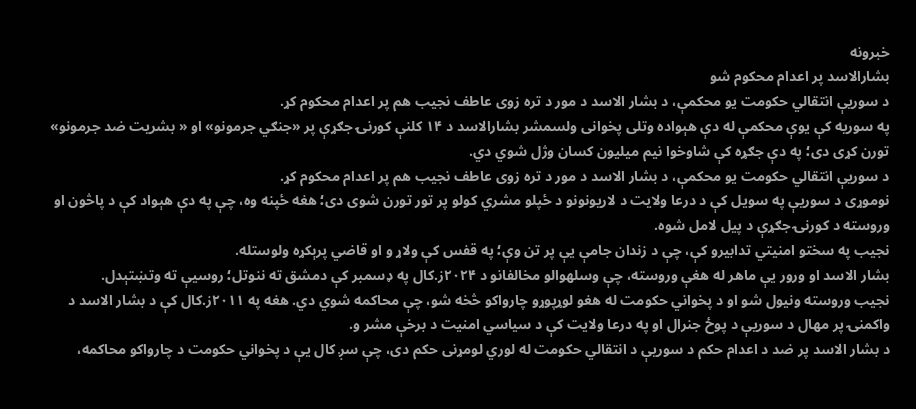خبرونه
بشارالاسد پر اعدام محکوم شو
د سوریې انتقالي حکومت یو محکمې، د بشار الاسد د مور د تره زوی عاطف نجیب هم پر اعدام محکوم کړ.
په سوریه کې یوې محکمې له دې هېواده وتلی پخوانی ولسمشر بشارالاسد د ۱۴ کلنې کورنۍ جګړې پر «جنګي جرمونو» او « بشریت ضد جرمونو» تورن کړی دی؛ په دې جګړه کې شاوخوا نیم میلیون کسان وژل شوي دي.
د سوریې انتقالي حکومت یو محکمې، د بشار الاسد د مور د تره زوی عاطف نجیب هم پر اعدام محکوم کړ.
نوموړی د سوریې په سویل کې د درعا ولایت د لاریونونو د ځپلو مشري کولو پر تور تورن شوی دی؛ هغه ځپنه وه، چې په دې هېواد کې د پاڅون او وروسته د کورنۍ جګړې د پیل لامل شوه.
نجیب په سختو امنیتي تدابیرو کې، چې د زندان جامې یې پر تن وې؛ په قفس کې ولاړ و او قاضي پرېکړه ولوستله.
بشار الاسد او ورور یې ماهر له هغې وروسته، چې وسلهوالو مخالفانو د ۲۰۲۴ز.کال په ډسمبر کې دمشق ته ننوتل؛ روسیې ته وتښتېدل.
نجیب وروسته ونیول شو او د پخواني حکومت له هغو لوړپوړو چارواکو څخه شو، چې محاکمه شوي دي. هغه په ۲۰۱۱ز.کال کې د بشار الاسد د واکمنۍ پر مهال د سوریې د پوځ جنرال او په درعا ولایت کې د سیاسي امنیت د برخې مشر و.
د بشار الاسد پر ضد د اعدام حکم د سوریې د انتقالي حکومت له لوري لومړنی حکم دی، چې سږ کال یې د پخواني حکومت د چارواکو محاکمه،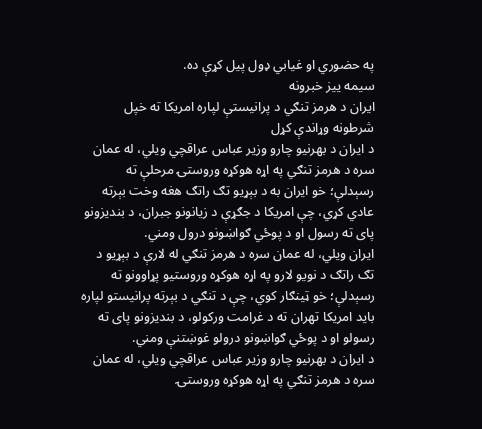په حضوري او غیابي ډول پیل کړې ده.
سیمه ییز خبرونه
ایران د هرمز تنګي د پرانیستې لپاره امریکا ته خپل شرطونه وړاندې کړل
د ایران د بهرنیو چارو وزیر عباس عراقچي ویلي، له عمان سره د هرمز تنګي په اړه هوکړه وروستۍ مرحلې ته رسېدلې؛ خو ایران به د بېړیو تګ راتګ هغه وخت بېرته عادي کړي، چې امریکا د جګړې د زیانونو جبران، د بندیزونو پای ته رسول او د پوځي ګواښونو درول ومني.
ایران ویلي، له عمان سره د هرمز تنګي له لارې د بېړیو د تګ راتګ د نویو لارو په اړه هوکړه وروستیو پړاوونو ته رسېدلې؛ خو ټینګار کوي، چې د تنګي د بېرته پرانیستو لپاره باید امریکا تهران ته د غرامت ورکولو، د بندیزونو پای ته رسولو او د پوځي ګواښونو درولو غوښتنې ومني.
د ایران د بهرنیو چارو وزیر عباس عراقچي ویلي، له عمان سره د هرمز تنګي په اړه هوکړه وروستۍ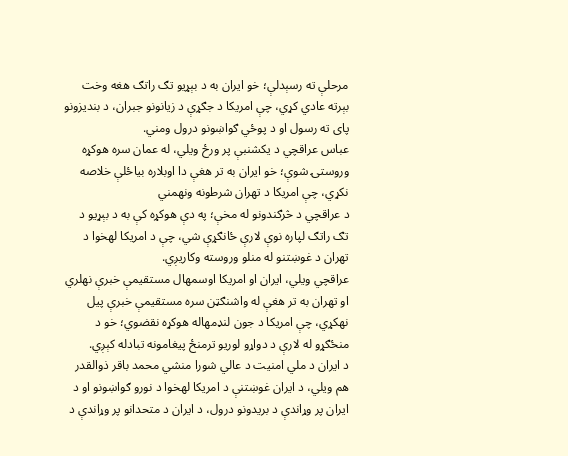مرحلې ته رسېدلې؛ خو ایران به د بېړیو تګ راتګ هغه وخت بېرته عادي کړي، چې امریکا د جګړې د زیانونو جبران، د بندیزونو پای ته رسول او د پوځي ګواښونو درول ومني.
عباس عراقچي د یکشنبې پر ورځ ویلي، له عمان سره هوکړه وروستۍ شوې؛ خو ایران به تر هغې دا اوبلاره بیاځلې خلاصه نکړي، چې امریکا د تهران شرطونه ونهمني
د عراقچي د څرګندونو له مخې؛ په دې هوکړه کې به د بېړیو د تګ راتګ لپاره نوې لارې ځانګړې شي، چې د امریکا لهخوا د تهران د غوښتنو له منلو وروسته وکاریږي.
عراقچي ویلي، ایران او امریکا اوسمهال مستقیمې خبرې نهلري او تهران به تر هغې له واشنګټن سره مستقیمې خبرې پیل نهکړي، چې امریکا د جون لنډمهاله هوکړه نقضوي؛ خو د منځګړو له لارې د دواړو لوریو ترمنځ پیغامونه تبادله کېږي.
د ایران د ملي امنیت د عالي شورا منشي محمد باقر ذوالقدر هم ویلي، د ایران غوښتنې د امریکا لهخوا د نورو ګواښونو او د ایران پر وړاندې د بریدونو درول، د ایران د متحدانو پر وړاندې د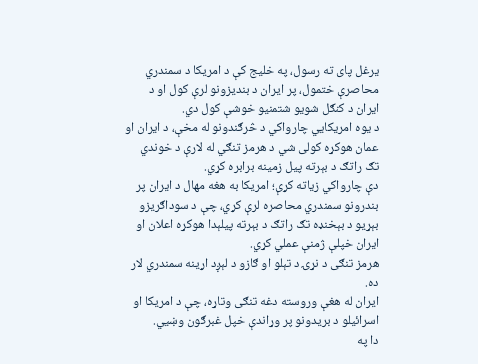یرغل پای ته رسول، په خلیج کې د امریکا د سمندري محاصرې ختمول، پر ایران د بندیزونو لرې کول او د ایران د کنګل شویو شتمنیو خوشې کول دي.
د یوه امریکايي چارواکي د څرګندونو له مخې، د ایران او عمان هوکړه کولی شي د هرمز تنګي له لارې د خوندي تګ راتګ د بېرته پیل زمینه برابره کړي.
دې چارواکي زیاته کړې؛ امریکا به هغه مهال د ایران پر بندرونو سمندري محاصره لرې کړي، چې د سوداګریزو بېړیو د بېخنډه تګ راتګ د بېرته پیلېدا هوکړه اعلان او ایران خپلې ژمنې عملي کړي.
هرمز تنګی د نړۍ د تېلو او ګازو د لېږد اړینه سمندري لار ده.
ایران له هغې وروسته دغه تنګی وتاړه، چې د امریکا او اسرائیلو د بریدونو پر وړاندې خپل غبرګون وښیي.
دا په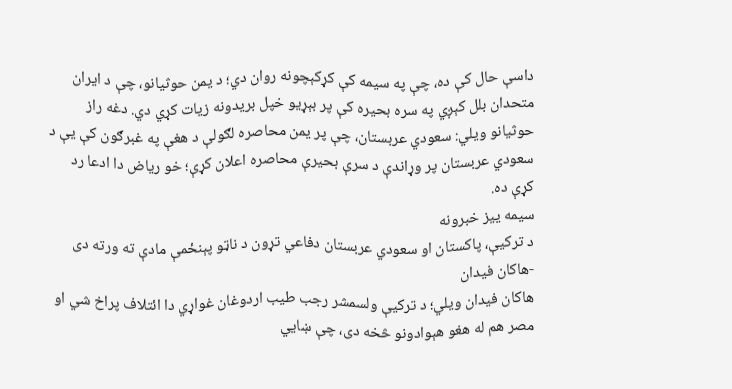داسې حال کې ده، چې په سیمه کې کړکېچونه روان دي؛ د یمن حوثیانو، چې د ایران متحدان بلل کېږي په سره بحیره کې پر بېړیو خپل بریدونه زیات کړي دي. دغه راز حوثیانو ویلي: سعودي عربستان، چې پر یمن محاصره لګولې د هغې په غبرګون کې یې د سعودي عربستان پر وړاندې د سرې بحیرې محاصره اعلان کړې؛ خو ریاض دا ادعا رد کړې ده.
سیمه ییز خبرونه
د ترکیې، پاکستان او سعودي عربستان دفاعي تړون د ناټو پېنځمې مادې ته ورته دی -هاکان فیدان
هاکان فیدان ویلي؛ د ترکیې ولسمشر رجب طیب اردوغان غواړي دا ائتلاف پراخ شي او مصر هم له هغو هېوادونو څخه دی، چې ښايي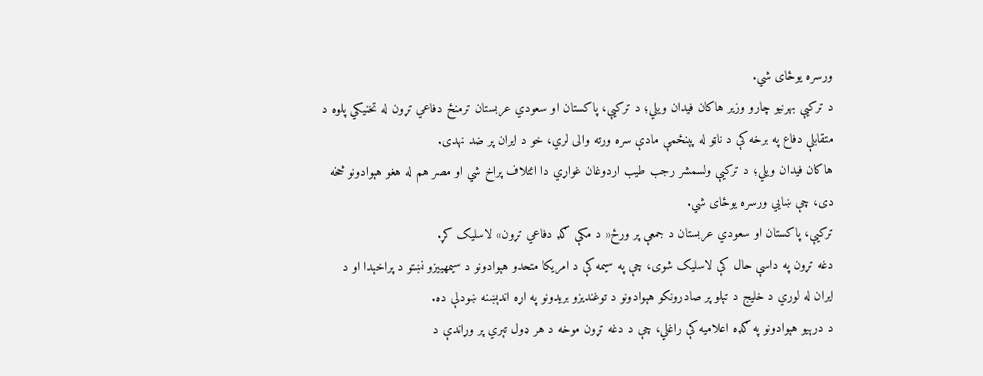ورسره یوځای شي.
د ترکیې بهرنیو چارو وزیر هاکان فیدان ويلي؛ د ترکیې، پاکستان او سعودي عربستان ترمنځ دفاعي تړون له تخنیکي پلوه د متقابلې دفاع په برخه کې د ناټو له پېنځمې مادې سره ورته والی لري، خو د ایران پر ضد نهدی.
هاکان فیدان ویلي؛ د ترکیې ولسمشر رجب طیب اردوغان غواړي دا ائتلاف پراخ شي او مصر هم له هغو هېوادونو څخه دی، چې ښايي ورسره یوځای شي.
ترکیې، پاکستان او سعودي عربستان د جمعې پر ورځ« د مکې ګډ دفاعي تړون» لاسلیک کړ.
دغه تړون په داسې حال کې لاسلیک شوی، چې په سیمه کې د امریکا متحدو هېوادونو د سیمهییزو نښتو د پراخېدا او د ایران له لوري د خلیج د تېلو پر صادرونکو هېوادونو د توغندیزو بریدونو په اړه اندېښنه ښودلې ده.
د درېیو هېوادونو په ګډه اعلامیه کې راغلي، چې د دغه تړون موخه د هر ډول تېري پر وړاندې د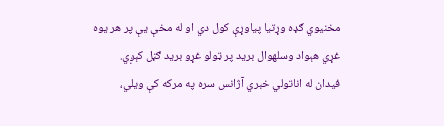مخنیوي ګډه وړتیا پیاوړې کول دي او له مخې یې پر هر یوه غړي هېواد وسلهوال برید پر ټولو غړو برید ګڼل کېږي.
فیدان له اناتولي خبري آژانس سره په مرکه کې ویلي،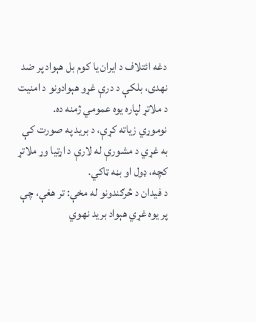دغه ائتلاف د ایران یا کوم بل هېواد پر ضد نهدی، بلکې د درې غړو هېوادونو د امنیت د ملاتړ لپاره یوه عمومي ژمنه ده.
نوموړي زیاته کړې، د برید په صورت کې به غړي د مشورې له لارې د اړتیا وړ ملاتړ کچه، ډول او بڼه ټاکي.
د فیدان د څرګندونو له مخې: تر هغې، چې پر یوه غړي هېواد برید نهوي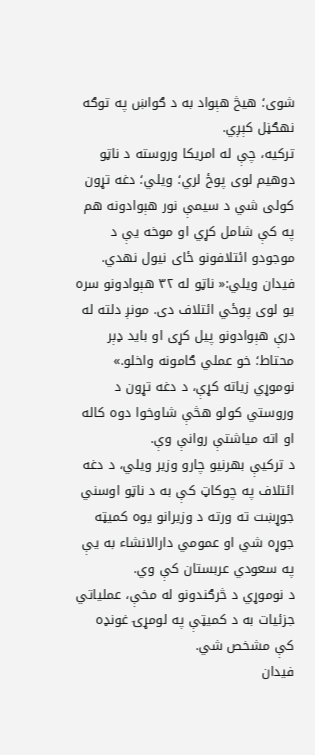شوی؛ هیڅ هېواد به د ګواښ په توګه نهګڼل کېږي.
ترکیه، چې له امریکا وروسته د ناټو دوهیم لوی پوځ لري؛ ویلي؛ دغه تړون کولی شي د سیمې نور هېوادونه هم په کې شامل کړي او موخه یې د موجودو ائتلافونو ځای نیول نهدي.
فیدان ویلي:« ناټو له ۳۲ هېوادونو سره یو لوی پوځي ائتلاف دی. مونږ دلته له درې هېوادونو پیل کړی او باید ډېر محتاط؛ خو عملي ګامونه واخلو.»
نوموړي زیاته کړې، د دغه تړون د وروستي کولو هڅې شاوخوا دوه کاله او اته میاشتې روانې وې.
د ترکیې بهرنیو چارو وزیر ویلي، د دغه ائتلاف په چوکاټ کې به د ناټو اوسني جوړښت ته ورته د وزیرانو یوه کمیټه جوړه شي او عمومي دارالانشاء به یې په سعودي عربستان کې وي.
د نوموړي د څرګندونو له مخې، عملیاتي جزئیات به د کمیټې په لومړۍ غونډه کې مشخص شي.
فیدان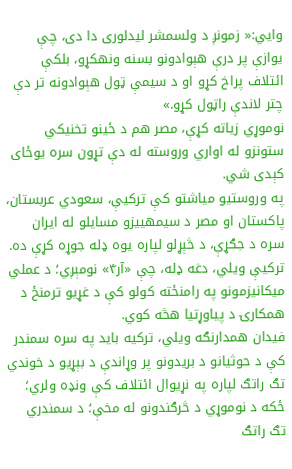وایي:« زمونږ د ولسمشر لیدلوری دا دی، چې یوازې پر درې هېوادونو بسنه ونهکړو، بلکې ائتلاف پراخ کړو او د سیمې ټول هېوادونه تر دې چتر لاندې راټول کړو.»
نوموړي زیاته کړې، مصر هم د ځینو تخنیکي ستونزو له اواري وروسته له دې تړون سره یوځای کېدی شي.
په وروستیو میاشتو کې ترکیې، سعودي عربستان، پاکستان او مصر د سیمهییزو مسایلو له ایران سره د جګړې، د څېړلو لپاره یوه ډله جوړه کړې ده.
ترکیې ویلي، دغه ډله، چې «آر۴» نومېږي؛ د عملي میکانیزمونو په رامنځته کولو کې د غړیو ترمنځ د همکارۍ د پیاوړتیا هڅه کوي.
فیدان همدارنګه ویلي، ترکیه باید په سره سمندر کې د حوثیانو د بریدونو پر وړاندې د بېړیو د خوندي تګ راتګ لپاره په نړیوال ائتلاف کې ونډه ولري؛ ځکه د نوموړي د څرګندونو له مخې؛ د سمندري تګ راتګ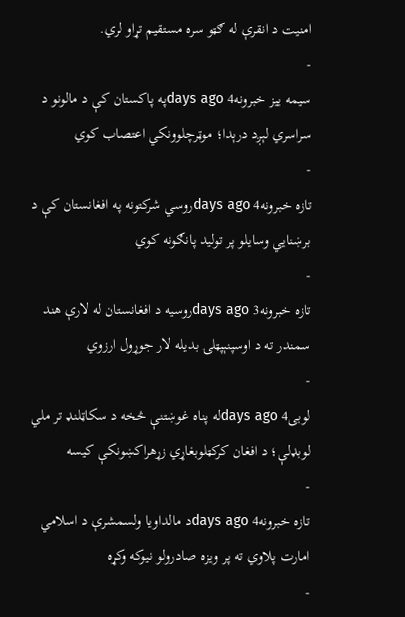امنیت د انقرې له ګټو سره مستقیم تړاو لري.
-
سیمه ییز خبرونه4 days agoپه پاکستان کې د مالونو د سراسري لېږد درېدا؛ موټرچلوونکي اعتصاب کوي
-
تازه خبرونه4 days agoروسي شرکتونه په افغانستان کې د برښنايي وسایلو پر تولید پانګونه کوي
-
تازه خبرونه3 days agoروسیه د افغانستان له لارې هند سمندر ته د اوسپنېپټلۍ بدیله لار جوړول ارزوي
-
لوبی4 days agoله پناه غوښتنې څخه د سکاټلنډ تر ملي لوبډلې؛ د افغان کرکټلوبغاړي زړهراکښونکې کیسه
-
تازه خبرونه4 days agoد مالداویا ولسمشرې د اسلامي امارت پلاوي ته پر ویزه صادرولو نیوکه وکړه
-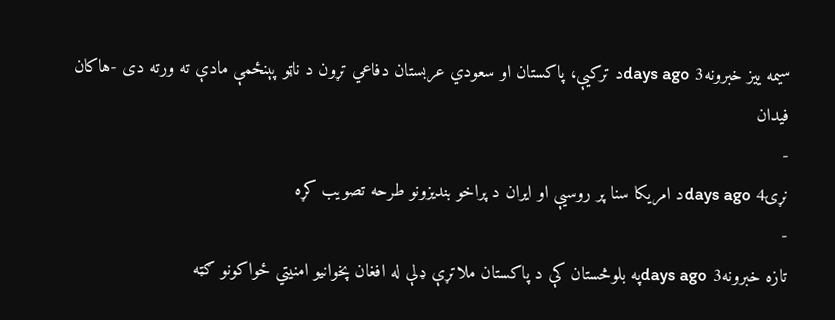سیمه ییز خبرونه3 days agoد ترکیې، پاکستان او سعودي عربستان دفاعي تړون د ناټو پېنځمې مادې ته ورته دی -هاکان فیدان
-
نړۍ4 days agoد امریکا سنا پر روسیې او ایران د پراخو بندیزونو طرحه تصویب کړه
-
تازه خبرونه3 days agoپه بلوڅستان کې د پاکستان ملاتړې ډلې له افغان پخوانیو امنیتي ځواکونو ګټه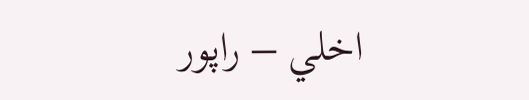اخلي – راپور